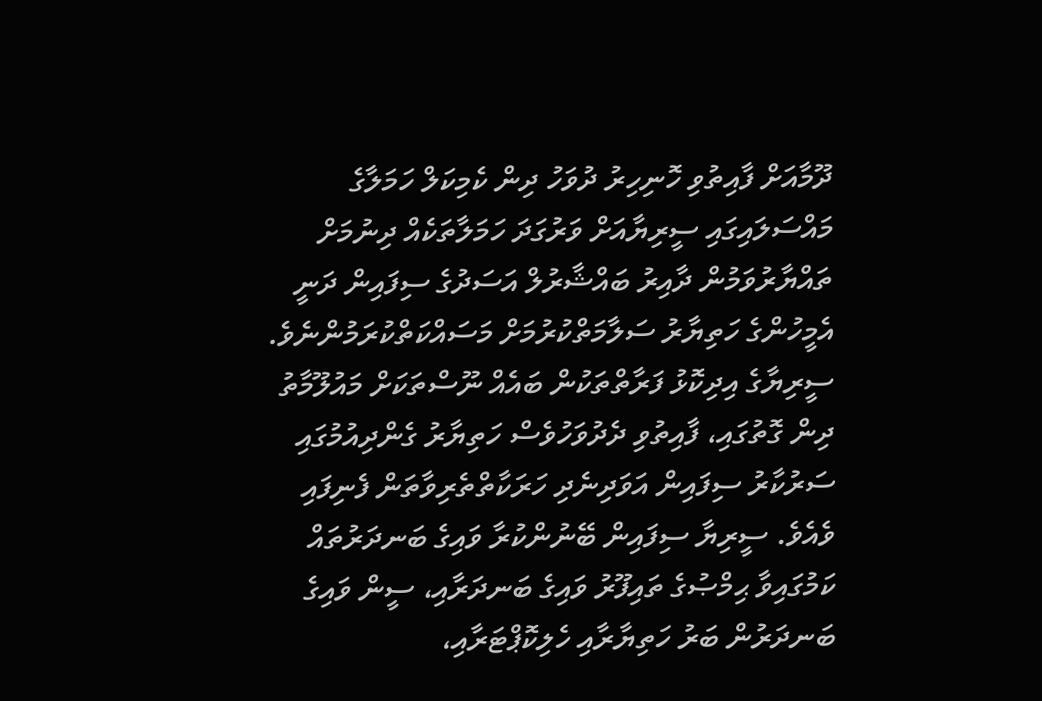ދޫމާއަށް ފާއިތުވި ހޮނިހިރު ދުވަހު ދިން ކެމިކަލް ހަމަލާގެ މައްސަލައިގައި ސީރިޔާއަށް ވަރުގަދަ ހަމަލާތަކެއް ދިނުމަށް ތައްޔާރުވަމުން ދާއިރު ބައްޝާރުލް އަސަދުގެ ސިފައިން ދަނީ އެމީހުންގެ ހަތިޔާރު ސަލާމަތްކުރުމަށް މަސައްކަތްކުރަމުންނެވެ.
ސީރިޔާގެ އިދިކޮޅު ފަރާތްތަކުން ބައެއް ނޫސްތަކަށް މައުލޫމާތު ދިން ގޮތުގައި، ފާއިތުވި ދެދުވަހުވެސް ހަތިޔާރު ގެންދިއުމުގައި ސަރުކާރު ސިފައިން އަވަދިނެދި ހަރަކާތްތެރިވާތަން ފެނިފައި ވެއެވެ. ސީރިޔާ ސިފައިން ބޭނުންކުރާ ވައިގެ ބަނދަރުތައް ކަމުގައިވާ ޙިމްޞުގެ ތައިފޫރު ވައިގެ ބަނދަރާއި، ސީން ވައިގެ ބަނދަރުން ބަރު ހަތިޔާރާއި ހެލިކޮޕްޓަރާއި،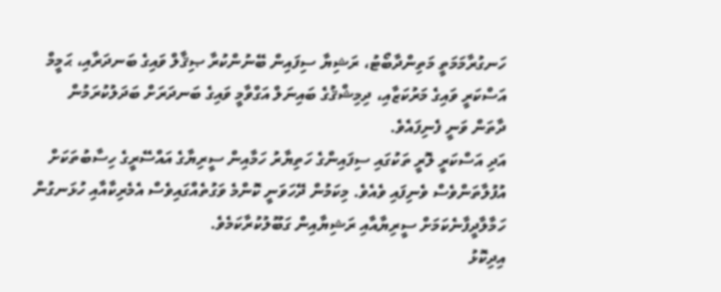ހަނގުރާމަމަތީ މަތިންދާބޯޓު، ރަޝިޔާ ސިފައިން ބޭނުންކުރާ ޞިޤާލް ވައިގެ ބަނދަރާއި، ޙަމީމް އަސްކަރީ ވައިގެ މަރުކަޒާއި، ދިމިޝްޤުގެ ބައިނަލް އަގްވާމީ ވައިގެ ބަނދަރަށް ބަދަލުކުރަމުން ދާތަން ވަނީ ފެނިފައެވެ.
އަދި އަސްކަރީ ލޮރީ ތަކުގައި ސިފައިންގެ ހަތިޔާރު ހަމާއިން ސީރިޔާގެ އައްސޭރީގެ ހިސާބުތަކަށް އުފުލާތަންވެސް ވެނިފައި ވެއެވެ. މިކަމުން ދޭހަވަނީ ކޮންމެ ވަގުތެއްގައިވެސް އެމެރިކާއާއި ހުޅަނގުން ހަމާލާދީފާނެކަމަށް ސީރިޔާއާއި ރަޝިޔާއިން ގަބޫލުކުރާކަމެވެ.
އިދިކޮޅު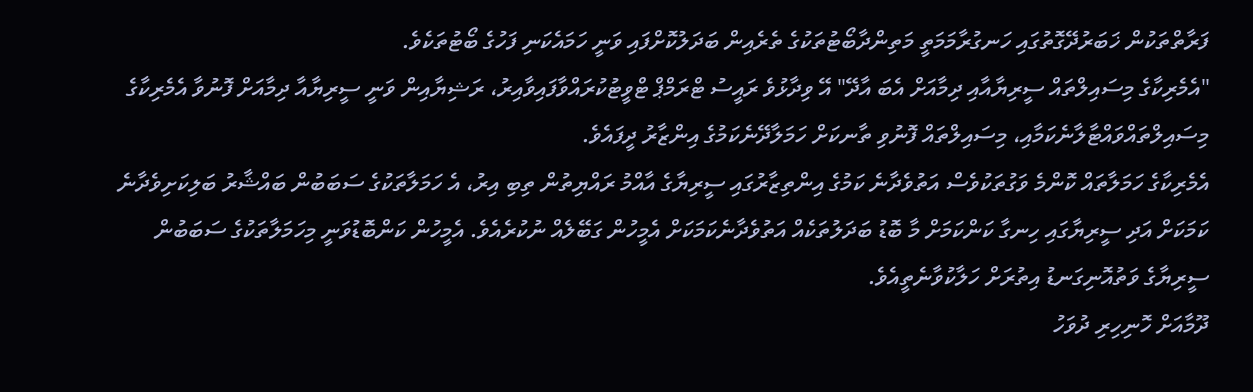ފަރާތްތަކުން ޚަބަރުދޭގޮތުގައި ހަނގުރާމަމަތީ މަތިންދާބޯޓުތަކުގެ ތެރެއިން ބަދަލުކޮށްފައި ވަނީ ހަމައެކަނި ފަހުގެ ބޯޓުތަކެވެ.
"އެމެރިކާގެ މިސައިލްތައް ސީރިޔާއާއި ދިމާއަށް އެބަ އާދޭ" އޭ ވިދާޅުވެ ރައީސު ޓްރަމްޕް ޓްވީޓުކުރައްވާފައިވާއިރު، ރަޝިޔާއިން ވަނީ ސީރިޔާއާ ދިމާއަށް ފޮނުވާ އެމެރިކާގެ މިސައިލްތައްވައްޓާލާނެކަމާއި، މިސައިލްތައް ފޮނުވި ތާނކަށް ހަމަލާދޭނެކަމުގެ އިންޒާރު ދީފައެވެ.
އެމެރިކާގެ ހަމަލާތައް ކޮންމެ ވަގުތަކުވެސް އަތުވެދާނެ ކަމުގެ އިންތިޒާރުގައި ސީރިޔާގެ އާއްމު ރައްޔިތުން ތިބި އިރު، އެ ހަމަލާތަކުގެ ސަބަބުން ބައްޝާރު ބަލިކަށިވެދާނެ ކަމަކަށް އަދި ސީރިޔާގައި ހިނގާ ކަންކަމަށް މާ ބޮޑު ބަދަލުތަކެއް އަތުވެދާނެކަމަކަށް އެމީހުން ގަބޭލެއް ނުކުރެއެވެ. އެމީހުން ކަންބޮޑުވަނީ މިހަމަލާތަކުގެ ސަބަބުން ސީރިޔާގެ ވަތުއޮނިގަނޑު އިތުރަށް ހަލާކުވާނެތީއެވެ.
ދޫމާއަށް ހޮނިހިރި ދުވަހު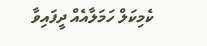ކެމިކަލް ހަމަލާއެއް ދީފައިވާ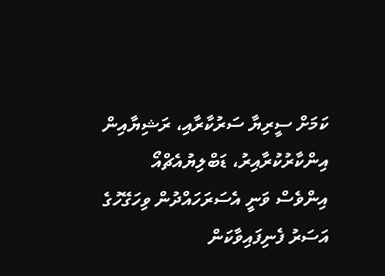ކަމަށް ސީރިޔާ ސަރުކާރާއި، ރަޝިޔާއިން އިންކާރުކުރާއިރު، ޑަބްލިޔުއެޗްއޯ އިންވެސް ވަނީ އެސަރަހައްދުން ވިހަގޭހުގެ އަސަރު ފެނިފައިވާކަން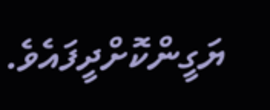ޔަގީންކޮށްދީފައެވެ.